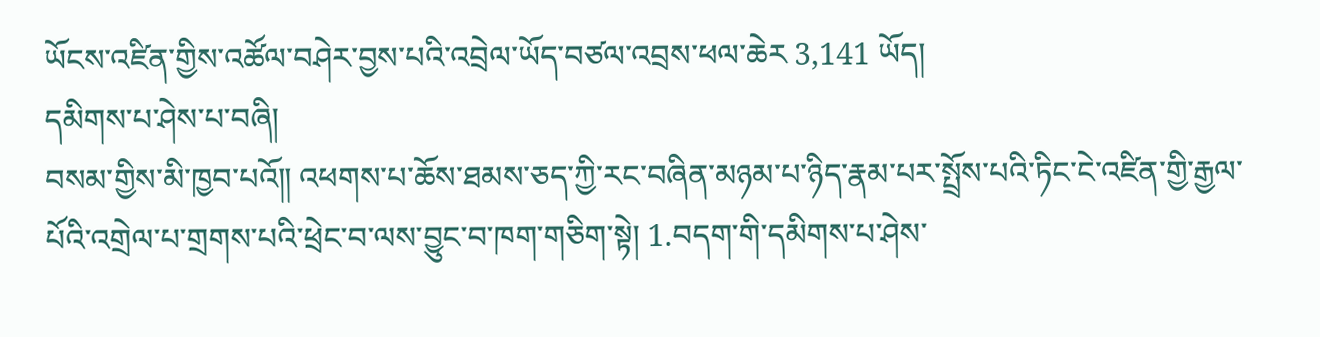ཡོངས་འཛིན་གྱིས་འཚོལ་བཤེར་བྱས་པའི་འབྲེལ་ཡོད་བཙལ་འབྲས་ཕལ་ཆེར 3,141 ཡོད།
དམིགས་པ་ཤེས་པ་བཞི།
བསམ་གྱིས་མི་ཁྱབ་པའོ༎ འཕགས་པ་ཆོས་ཐམས་ཅད་ཀྱི་རང་བཞིན་མཉམ་པ་ཉིད་རྣམ་པར་སྤྲོས་པའི་ཏིང་ངེ་འཛིན་གྱི་རྒྱལ་པོའི་འགྲེལ་པ་གྲགས་པའི་ཕྲེང་བ་ལས་བྱུང་བ་ཁག་གཅིག་སྟེ། 1.བདག་གི་དམིགས་པ་ཤེས་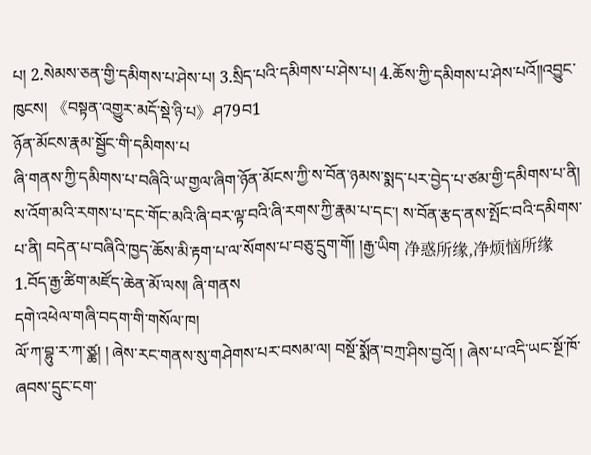པ། 2.སེམས་ཅན་གྱི་དམིགས་པ་ཤེས་པ། 3.སྲིད་པའི་དམིགས་པ་ཤེས་པ། 4.ཆོས་ཀྱི་དམིགས་པ་ཤེས་པའོ༎འབྱུང་ཁུངས། 《བསྟན་འགྱུར་མདོ་སྡེ་ཉི་པ》ཤ79བ1
ཉོན་མོངས་རྣམ་སྦྱོང་གི་དམིགས་པ
ཞི་གནས་ཀྱི་དམིགས་པ་བཞིའི་ཡ་གྱལ་ཞིག་ཉོན་མོངས་ཀྱི་ས་བོན་ཉམས་སྨད་པར་བྱེད་པ་ཙམ་གྱི་དམིགས་པ་ནི། ས་འོག་མའི་རགས་པ་དང་གོང་མའི་ཞི་བར་ལྟ་བའི་ཞི་རགས་ཀྱི་རྣམ་པ་དང་། ས་བོན་རྩད་ནས་སྤོང་བའི་དམིགས་པ་ནི། བདེན་པ་བཞིའི་ཁྱད་ཆོས་མི་རྟག་པ་ལ་སོགས་པ་བཅུ་དྲུག་གོ། །རྒྱ་ཡིག 净惑所缘,净烦恼所缘 1.བོད་རྒྱ་ཚིག་མཛོད་ཆེན་མོ་ལས། ཞི་གནས
དགེ་འཕེལ་གཞི་བདག་གི་གསོལ་ཁ།
ལོ་ཀ་བྷུ་ར་ཀ་ཙྪ། ། ཞེས་རང་གནས་སུ་གཤེགས་པར་བསམ་ལ། བསྔོ་སྨོན་བཀྲ་ཤིས་བྱའོ། ། ཞེས་པ་འདི་ཡང་སྔོ་ཁོ་ཞབས་དྲུང་ངག་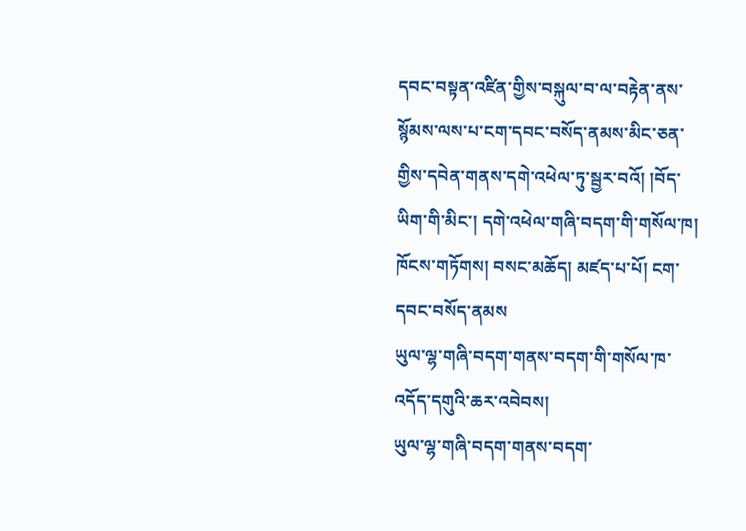དབང་བསྟན་འཛིན་གྱིས་བསྐུལ་བ་ལ་བརྟེན་ནས་སྙོམས་ལས་པ་ངག་དབང་བསོད་ནམས་མིང་ཅན་གྱིས་དབེན་གནས་དགེ་འཕེལ་ཏུ་སྦྱར་བའོ། །བོད་ཡིག་གི་མིང་། དགེ་འཕེལ་གཞི་བདག་གི་གསོལ་ཁ། ཁོངས་གཏོགས། བསང་མཆོད། མཛད་པ་པོ། ངག་དབང་བསོད་ནམས
ཡུལ་ལྷ་གཞི་བདག་གནས་བདག་གི་གསོལ་ཁ་འདོད་དགུའི་ཆར་འབེབས།
ཡུལ་ལྷ་གཞི་བདག་གནས་བདག་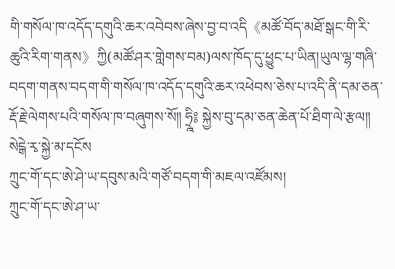གི་གསོལ་ཁ་འདོད་དགུའི་ཆར་འབེབས་ཞེས་བྱ་བ་འདི《མཚོ་བོད་མཐོ་སྒང་གི་རི་ཆུའི་རིག་གནས》ཀྱི(མཚོ་ཤར་གླེགས་བམ)ལས་ཁོད་དུ་ཕྱུང་པ་ཡིན།ཡུལ་ལྷ་གཞི་བདག་གནས་བདག་གི་གསོལ་ཁ་འདོད་དགུའི་ཆར་འཕེབས་ཅེས་པ་འདི་ནི་དམ་ཅན་རྡོ་རྗེ་ལེགས་པའི་གསོལ་ཁ་བཞུགས་སོ༎ ཧྲྰི༔ སྐྱེས་བུ་དམ་ཅན་ཆེན་པོ་ཐིག་ལེ་རྩལ༎ སེངྒེ་རྭ་སྐྱེ་མ་དངོས
ཀྲུང་གོ་དང་ཨེ་ཤེ་ཡ་དབུས་མའི་གཙོ་བདག་གི་མཇལ་འཛོམས།
ཀྲུང་གོ་དང་ཨེ་ཤ་ཡ་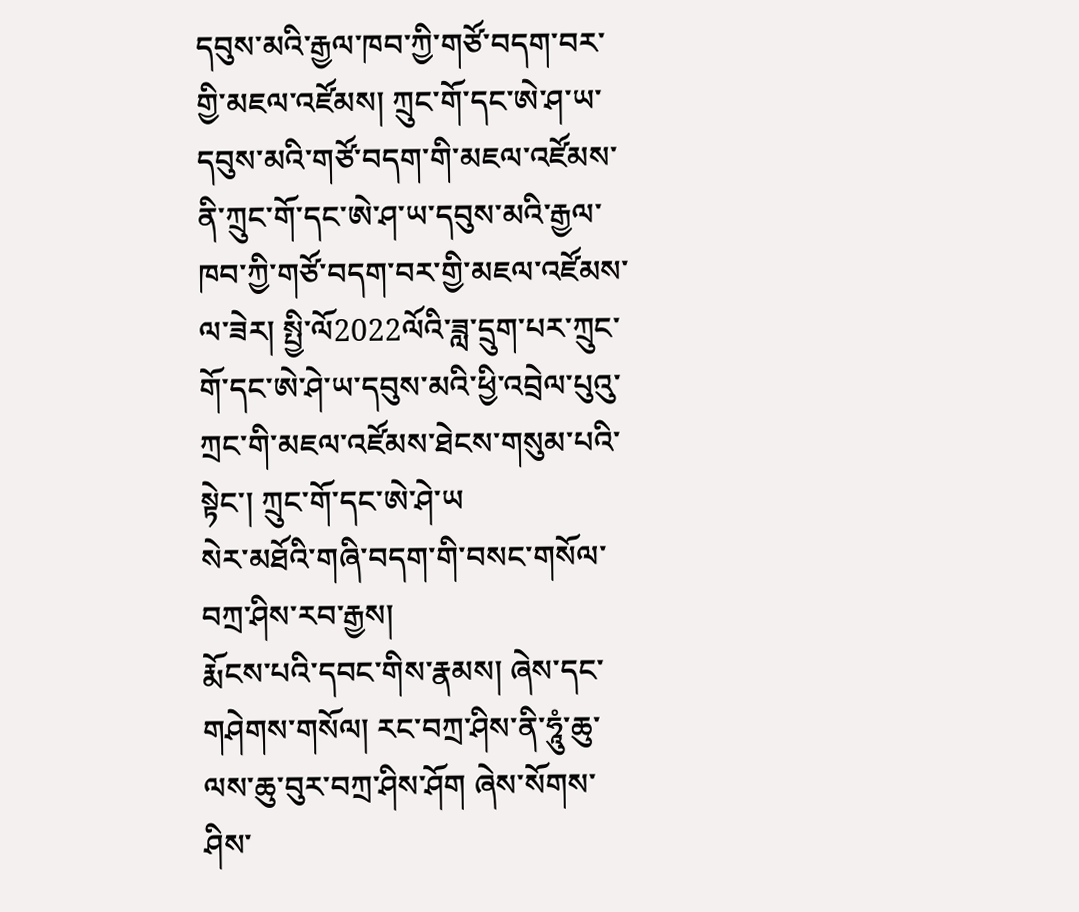དབུས་མའི་རྒྱལ་ཁབ་ཀྱི་གཙོ་བདག་བར་གྱི་མཇལ་འཛོམས། ཀྲུང་གོ་དང་ཨེ་ཤ་ཡ་དབུས་མའི་གཙོ་བདག་གི་མཇལ་འཛོམས་ནི་ཀྲུང་གོ་དང་ཨེ་ཤ་ཡ་དབུས་མའི་རྒྱལ་ཁབ་ཀྱི་གཙོ་བདག་བར་གྱི་མཇལ་འཛོམས་ལ་ཟེར། སྤྱི་ལོ2022ལོའི་ཟླ་དྲུག་པར་ཀྲུང་གོ་དང་ཨེ་ཤེ་ཡ་དབུས་མའི་ཕྱི་འབྲེལ་པུའུ་ཀྲང་གི་མཇལ་འཛོམས་ཐེངས་གསུམ་པའི་སྟེང་། ཀྲུང་གོ་དང་ཨེ་ཤེ་ཡ
སེར་མཐོའི་གཞི་བདག་གི་བསང་གསོལ་བཀྲ་ཤིས་རབ་རྒྱས།
རྨོངས་པའི་དབང་གིས་རྣམས། ཞེས་དང་གཤེགས་གསོལ། རང་བཀྲ་ཤིས་ནི་ཧཱུཾ་ཆུ་ལས་ཆུ་བུར་བཀྲ་ཤིས་ཤོག ཞེས་སོགས་ཤིས་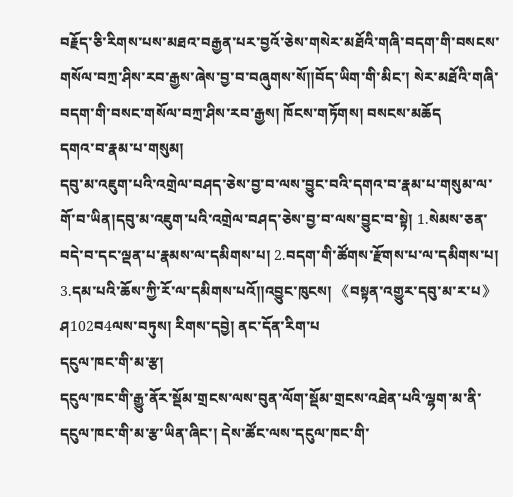བརྗོད་ཅི་རིགས་པས་མཐའ་བརྒྱན་པར་བྱའོ་ཅེས་གསེར་མཐོའི་གཞི་བདག་གི་བསངས་གསོལ་བཀྲ་ཤིས་རབ་རྒྱས་ཞེས་བྱ་བ་བཞུགས་སོ༎བོད་ཡིག་གི་མིང་། སེར་མཐོའི་གཞི་བདག་གི་བསང་གསོལ་བཀྲ་ཤིས་རབ་རྒྱས། ཁོངས་གཏོགས། བསངས་མཆོད
དགའ་བ་རྣམ་པ་གསུམ།
དབུ་མ་འཇུག་པའི་འགྲེལ་བཤད་ཅེས་བྱ་བ་ལས་བྱུང་བའི་དགའ་བ་རྣམ་པ་གསུམ་ལ་གོ་བ་ཡིན།དབུ་མ་འཇུག་པའི་འགྲེལ་བཤད་ཅེས་བྱ་བ་ལས་བྱུང་བ་སྟེ། 1.སེམས་ཅན་བདེ་བ་དང་ལྡན་པ་རྣམས་ལ་དམིགས་པ། 2.བདག་གི་ཚོགས་རྫོགས་པ་ལ་དམིགས་པ། 3.དམ་པའི་ཆོས་ཀྱི་རོ་ལ་དམིགས་པའོ༎འབྱུང་ཁུངས། 《བསྟན་འགྱུར་དབུ་མ་ར་པ》ཤ102བ4ལས་བཏུས། རིགས་དབྱེ། ནང་དོན་རིག་པ
དངུལ་ཁང་གི་མ་རྩ།
དངུལ་ཁང་གི་རྒྱུ་ནོར་སྡོམ་གྲངས་ལས་བུན་ལོག་སྡོམ་གྲངས་འཐེན་པའི་ལྷག་མ་ནི་དངུལ་ཁང་གི་མ་རྩ་ཡིན་ཞིང་། དེས་ཚོང་ལས་དངུལ་ཁང་གི་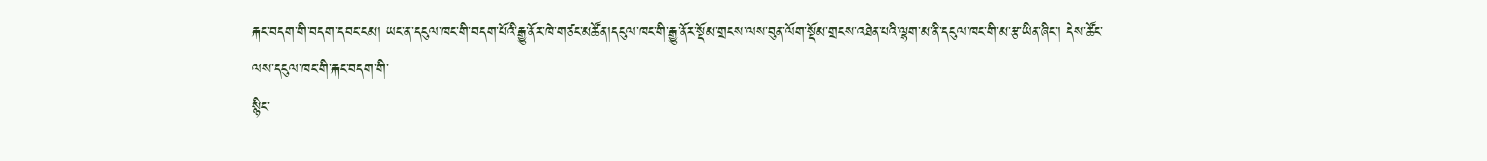རྐང་བདག་གི་བདག་དབང་ངམ། ཡང་ན་དངུལ་ཁང་གི་བདག་པོའི་རྒྱུ་ནོར་ཁེ་གཙང་མཚོན།དངུལ་ཁང་གི་རྒྱུ་ནོར་སྡོམ་གྲངས་ལས་བུན་ལོག་སྡོམ་གྲངས་འཐེན་པའི་ལྷག་མ་ནི་དངུལ་ཁང་གི་མ་རྩ་ཡིན་ཞིང་། དེས་ཚོང་ལས་དངུལ་ཁང་གི་རྐང་བདག་གི་
སྙིང་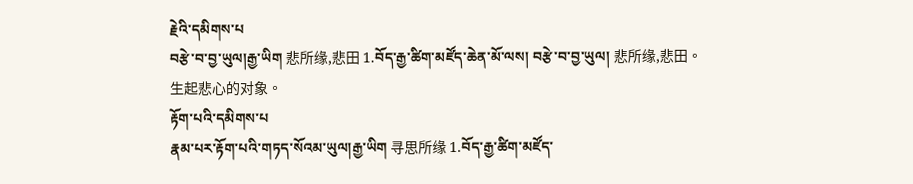རྗེའི་དམིགས་པ
བརྩེ་བ་བྱ་ཡུལ།རྒྱ་ཡིག 悲所缘,悲田 1.བོད་རྒྱ་ཚིག་མཛོད་ཆེན་མོ་ལས། བརྩེ་བ་བྱ་ཡུལ། 悲所缘,悲田。生起悲心的对象。
རྟོག་པའི་དམིགས་པ
རྣམ་པར་རྟོག་པའི་གཏད་སོའམ་ཡུལ།རྒྱ་ཡིག 寻思所缘 1.བོད་རྒྱ་ཚིག་མཛོད་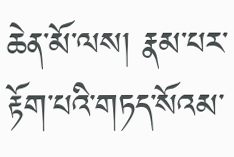ཆེན་མོ་ལས། རྣམ་པར་རྟོག་པའི་གཏད་སོའམ་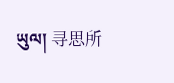ཡུལ། 寻思所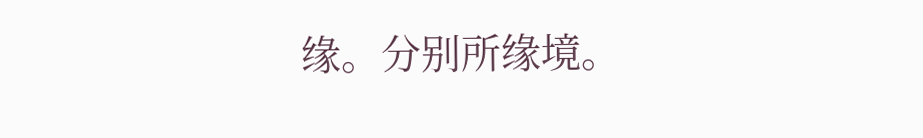缘。分别所缘境。